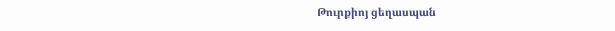Թուրքիոյ ցեղասպան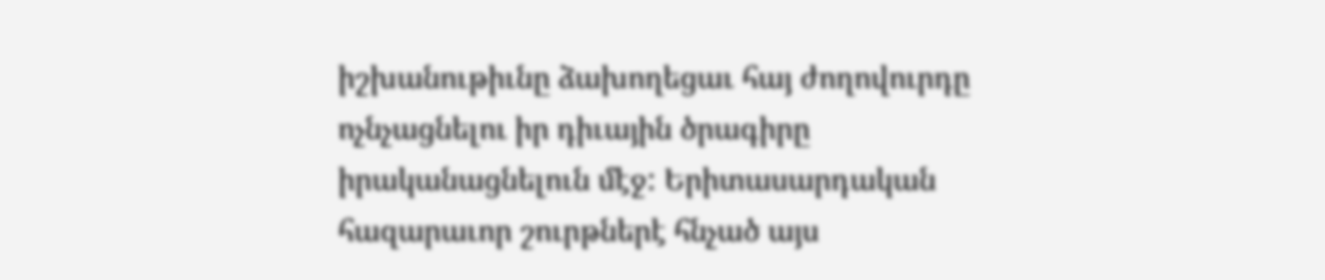իշխանութիւնը ձախողեցաւ հայ ժողովուրդը ոչնչացնելու իր դիւային ծրագիրը իրականացնելուն մէջ: Երիտասարդական հազարաւոր շուրթներէ հնչած այս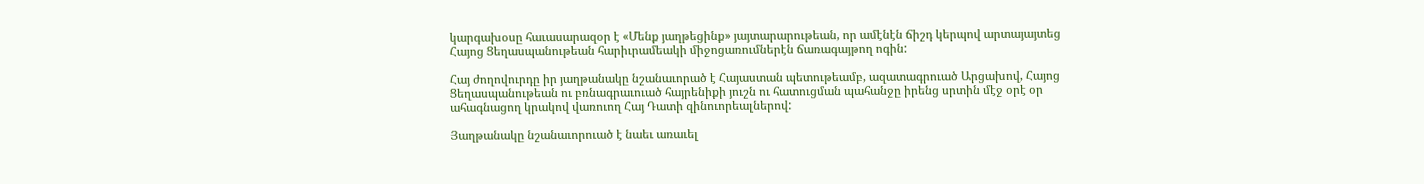կարգախօսը հաւասարազօր է «Մենք յաղթեցինք» յայտարարութեան, որ ամէնէն ճիշդ կերպով արտայայտեց Հայոց Ցեղասպանութեան հարիւրամեակի միջոցառումներէն ճառագայթող ոգին:

Հայ ժողովուրդը իր յաղթանակը նշանաւորած է Հայաստան պետութեամբ, ազատագրուած Արցախով, Հայոց Ցեղասպանութեան ու բռնագրաւուած հայրենիքի յուշն ու հատուցման պահանջը իրենց սրտին մէջ օրէ օր ահագնացող կրակով վառուող Հայ Դատի զինուորեալներով:

Յաղթանակը նշանաւորուած է նաեւ առաւել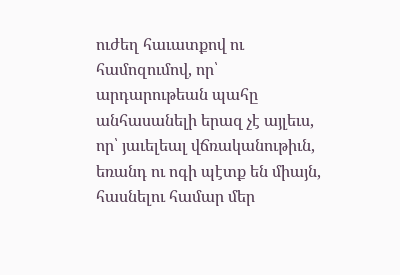ուժեղ հաւատքով ու համոզումով, որ՝ արդարութեան պահը անհասանելի երազ չէ այլեւս, որ՝ յաւելեալ վճռականութիւն, եռանդ ու ոգի պէտք են միայն, հասնելու համար մեր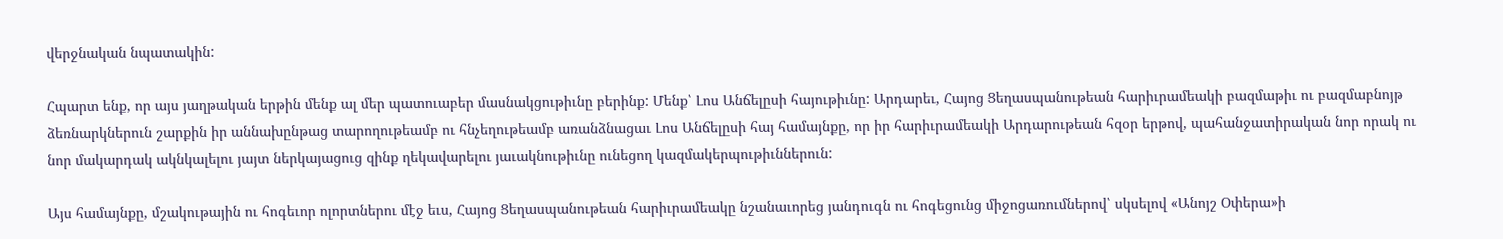վերջնական նպատակին:

Հպարտ ենք, որ այս յաղթական երթին մենք ալ մեր պատուաբեր մասնակցութիւնը բերինք: Մենք՝ Լոս Անճելըսի հայութիւնը: Արդարեւ, Հայոց Ցեղասպանութեան հարիւրամեակի բազմաթիւ ու բազմաբնոյթ ձեռնարկներուն շարքին իր աննախընթաց տարողութեամբ ու հնչեղութեամբ առանձնացաւ Լոս Անճելըսի հայ համայնքը, որ իր հարիւրամեակի Արդարութեան հզօր երթով, պահանջատիրական նոր որակ ու նոր մակարդակ ակնկալելու յայտ ներկայացուց զինք ղեկավարելու յաւակնութիւնը ունեցող կազմակերպութիւններուն:

Այս համայնքը, մշակութային ու հոգեւոր ոլորտներու մէջ եւս, Հայոց Ցեղասպանութեան հարիւրամեակը նշանաւորեց յանդուգն ու հոգեցունց միջոցառումներով՝ սկսելով «Անոյշ Օփերա»ի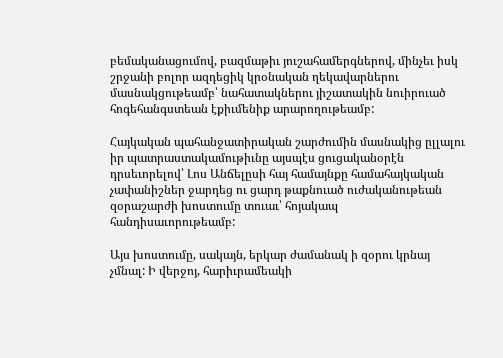բեմականացումով, բազմաթիւ յուշահամերգներով, մինչեւ իսկ շրջանի բոլոր ազդեցիկ կրօնական ղեկավարներու մասնակցութեամբ՝ նահատակներու յիշատակին նուիրուած հոգեհանգստեան էքիւմենիք արարողութեամբ:

Հայկական պահանջատիրական շարժումին մասնակից ըլլալու իր պատրաստակամութիւնը այսպէս ցուցականօրէն դրսեւորելով՝ Լոս Անճելըսի հայ համայնքը համահայկական չափանիշներ ջարդեց ու ցարդ թաքնուած ուժականութեան զօրաշարժի խոստումը տուաւ՝ հոյակապ հանդիսաւորութեամբ:

Այս խոստումը, սակայն, երկար ժամանակ ի զօրու կրնայ չմնալ: Ի վերջոյ, հարիւրամեակի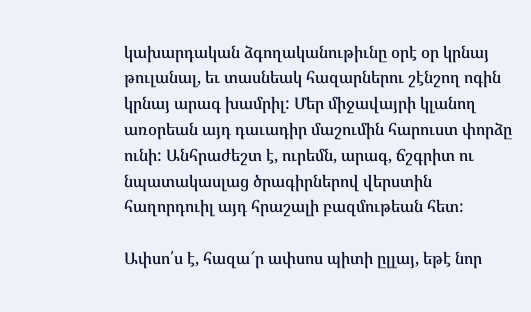կախարդական ձգողականութիւնը օրէ օր կրնայ թուլանալ, եւ տասնեակ հազարներու շէնշող ոգին կրնայ արագ խամրիլ: Մեր միջավայրի կլանող առօրեան այդ դաւադիր մաշումին հարուստ փորձը ունի: Անհրաժեշտ է, ուրեմն, արագ, ճշգրիտ ու նպատակասլաց ծրագիրներով վերստին հաղորդուիլ այդ հրաշալի բազմութեան հետ:

Ափսո՛ս է, հազա՜ր ափսոս պիտի ըլլայ, եթէ նոր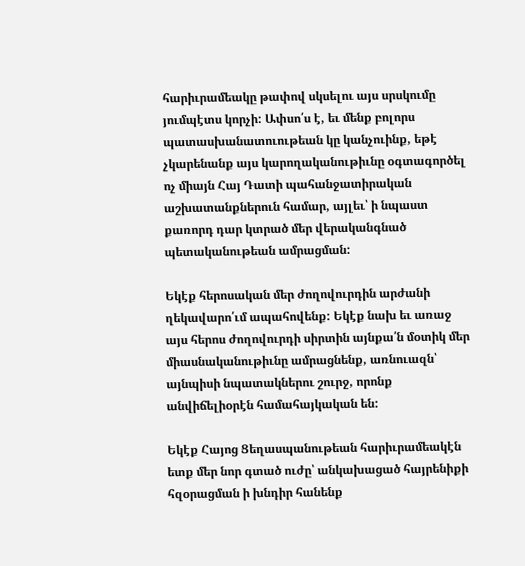հարիւրամեակը թափով սկսելու այս սրսկումը յումպէտս կորչի: Ափսո՛ս է, եւ մենք բոլորս պատասխանատուութեան կը կանչուինք, եթէ չկարենանք այս կարողականութիւնը օգտագործել ոչ միայն Հայ Դատի պահանջատիրական աշխատանքներուն համար, այլեւ՝ ի նպաստ քառորդ դար կտրած մեր վերականգնած պետականութեան ամրացման:

Եկէք հերոսական մեր ժողովուրդին արժանի ղեկավարո՛ւմ ապահովենք: Եկէք նախ եւ առաջ այս հերոս ժողովուրդի սիրտին այնքա՛ն մօտիկ մեր միասնականութիւնը ամրացնենք, առնուազն՝ այնպիսի նպատակներու շուրջ, որոնք անվիճելիօրէն համահայկական են:

Եկէք Հայոց Ցեղասպանութեան հարիւրամեակէն ետք մեր նոր գտած ուժը՝ անկախացած հայրենիքի հզօրացման ի խնդիր հանենք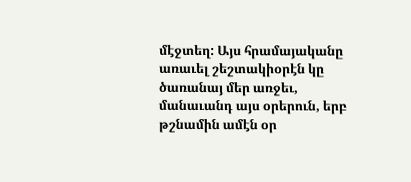մէջտեղ: Այս հրամայականը առաւել շեշտակիօրէն կը ծառանայ մեր առջեւ, մանաւանդ այս օրերուն, երբ թշնամին ամէն օր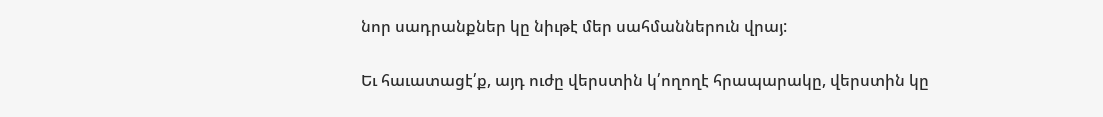նոր սադրանքներ կը նիւթէ մեր սահմաններուն վրայ:

Եւ հաւատացէ՛ք, այդ ուժը վերստին կ՛ողողէ հրապարակը, վերստին կը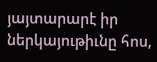յայտարարէ իր ներկայութիւնը հոս,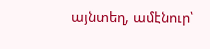այնտեղ, ամէնուր՝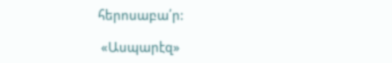հերոսաբա՛ր:

 «Ասպարէզ»